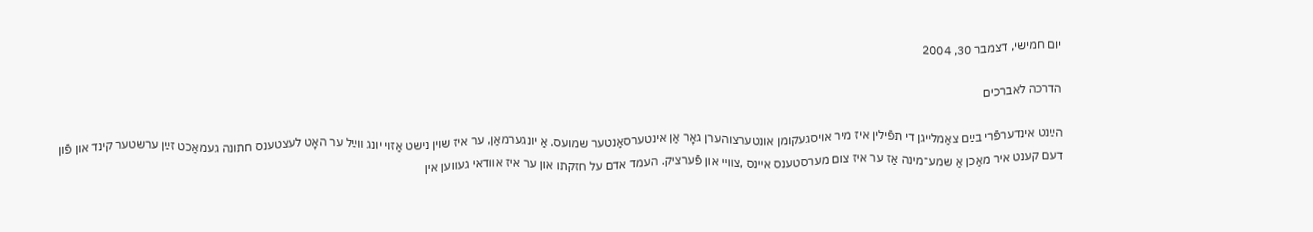יום חמישי, דצמבר 30, 2004

הדרכה לאברכים

הײַנט אינדערפֿרי בײַם צאַמלײגן די תפֿילין איז מיר אױסגעקומן אונטערצוהערן גאָר אַן אינטערסאַנטער שמועס. אַ יונגערמאַן, ער איז שױן נישט אַזױ יונג װײַל ער האָט לעצטענס חתונה געמאַכט זײַן ערשטער קינד און פֿון דעם קענט איר מאַכן אַ שמע־מינה אַז ער איז צום מערסטענס אײנס ,צװײ און פֿערציק. העמד אדם על חזקתו און ער איז אװדאי געװען אין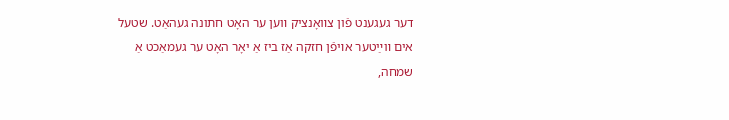דער געגענט פֿון צװאָנציק װען ער האָט חתונה געהאַט. שטעל אים װײַטער אױפֿן חזקה אַז ביז אַ יאָר האָט ער געמאַכט אַ שמחה,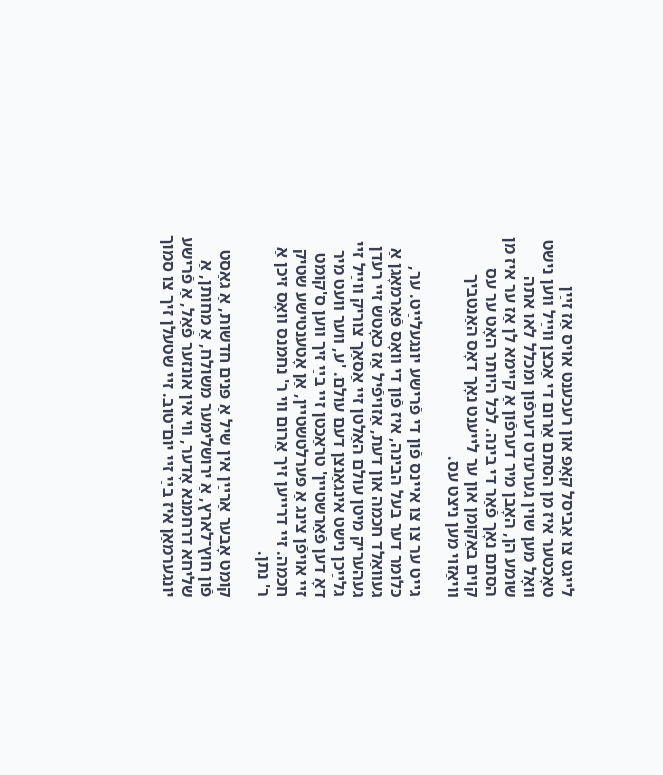לײגט צו אַביסל קאָפּ און רעכענט אױס אַז זײַן טאָכטער איז מן הסתם אַרום די אַכצן װײַל װען נישט װאָל מען שױן גערעדט דערפֿון ומכלל לאו אתה שומע הן, האָבן מיר דערפֿון אַ קיימא לן אַז ער איז מן הסתם נאָך פֿאַר די בינה. לכל היותר האָט ער עס קױם באַקומן און ער לײענט נאָך דאָס האַנטביך װיאַזױ מען ניצט עס.

גײט ער צו צו אײנס פֿון די פֿרישע יונגעלײַט. ער, כּלומר דער בעל הבינה, איז פֿון די װאָס פֿאַרמאָגן אַ געװאַלד חכמה און דעת, אַזױפֿיל אַז כאָטש זײ רעדן געהעריק מיטן עולם האַלטן זײ אַסאַך צוריק װײַל זײ גלײַכן נישט אינגאַנצן דעם עולם. 'ע, װער װעט מיר דאָ דען פֿאַרשטײן' טראַכטן זײ בײַ זיך װען ס'קומט זײ אױפֿן צינג אַ פּערלטשטײן, אַן אָטענטישע שטיק חכמה. זײ דרײען זיך אַרום װי ר' נחמנס װאָס זיכן אַ ר' נתן.

קומט אָבער אַרײַן אין שיל אַ פּנים חדשות, אַ גאַסט פֿון חוץ־לארץ, אַ ירושלימער משולח, אַ מחותן, אַ שליחא דרחמנא אָדער, װי אין אונזער פֿאַל, אַ פֿרישע יונגערמאַן איז בײַ זײ יום־טוב. זײ שטעלן זיך צו סמוך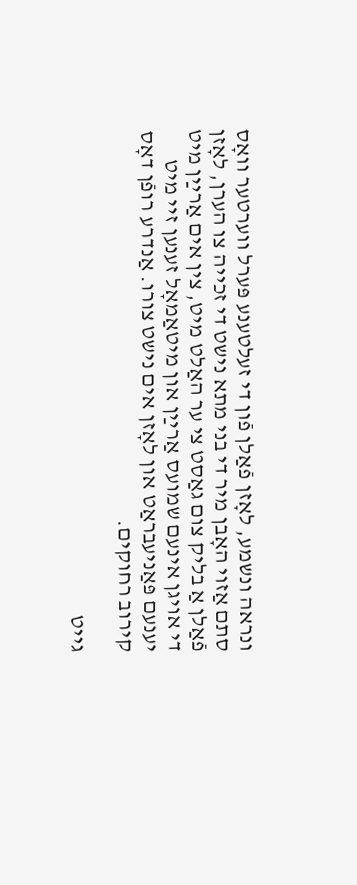ונראה ונשמע, לאָזן פֿאַלן פֿון די זעלטענע פּערל װערטער װאָס סתם אַזױ האָבן מיר די בני מתא נישט די זכייה צו הערן, לאָזן פֿאַלן אַ בליק צום גאַסט צי ער האַלט מיט, צין אים אַרײַן מיט די אױגן אינעם שמועס אַרײַן און מיטאַמאָל זענען זײ מיט יענעם פּאַניעבראַט און לאָזן אים נישט צורו. אַנדרע רופֿן דאָס קירוב רחוקים.

גײט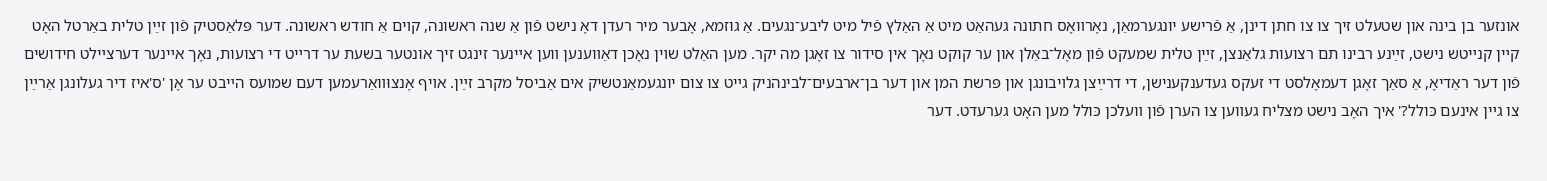אונזער בן בינה און שטעלט זיך צו צו חתן דינן, אַ פֿרישע יונגערמאַן, נאָרװאָס חתונה געהאַט מיט אַ האַלץ פֿיל מיט ליבע־נגעים. אַ גוזמא, אָבער מיר רעדן דאָ נישט פֿון אַ שנה ראשונה, קױם אַ חודש ראשונה. דער פּלאַסטיק פֿון זײַן טלית באַרטל האָט קײן קנײטש נישט, זײַנע רבינו תם רצועות גלאַנצן, זײַן טלית שמעקט פֿון מאָל־באַלן און ער קוקט נאָך אין סידור צו זאָגן מה יקר. מען האַלט שױן נאָכן דאַװענען װען אײנער זינגט זיך אונטער בשעת ער דרײט די רצועות, נאָך אײנער דערצײלט חידושים פֿון דער ראַדיאָ, אַ סאַך זאָגן דעמאָלסט די זעקס געדענקענישן, די דרײַצן גלױבונגן און פּרשת המן און דער בן־ארבעים־לבינהניק גײט צו צום יונגעמאַנטשיק אים אַביסל מקרב זײַן. אױף אָנצוּװאַרעמען דעם שמועס הײבט ער אָן 'ס'איז דיר געלונגן אַרײַן צו גײן אינעם כּולל?' איך האָב נישט מצליח געװען צו הערן פֿון װעלכן כּולל מען האָט גערעדט. דער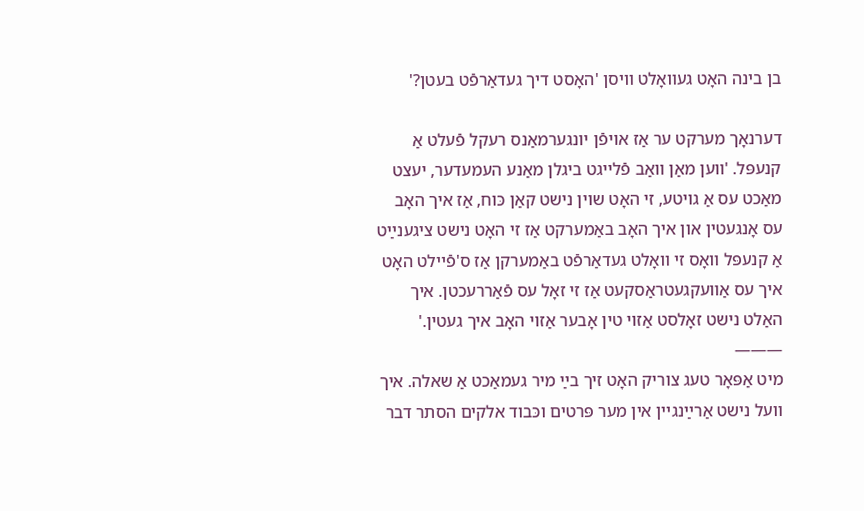בן בינה האָט געװאָלט װיסן 'האָסט דיך געדאַרפֿט בעטן?'

דערנאָך מערקט ער אַז אױפֿן יונגערמאַנס רעקל פֿעלט אַ קנעפּל. 'װען מאַן װאַב פֿלײגט ביגלן מאַנע העמעדער, יעצט מאַכט עס אַ גױטע, זי האָט שױן נישט קאַן כּוח, אַז איך האָב עס אָנגעטין און איך האָב באַמערקט אַז זי האָט נישט ציגענײַט אַ קנעפּל װאָס זי װאָלט געדאַרפֿט באַמערקן אַז ס'פֿײלט האָט איך עס אַװעקגעטראַסקעט אַז זי זאָל עס פֿאַררעכטן. איך האַלט נישט זאָלסט אַזױ טין אָבער אַזױ האָב איך געטין.'
———
מיט אַפּאָר טעג צוריק האָט זיך בײַ מיר געמאַכט אַ שאלה. איך װעל נישט אַרײַנגײן אין מער פּרטים וכּבוד אלקים הסתר דבר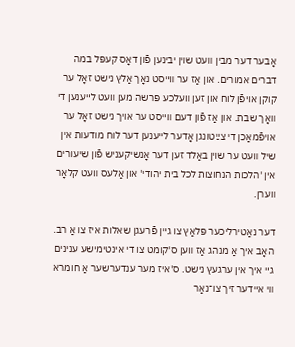אָבער דער מבין װעט שױן יבינען פֿון דאָס קעפּל במה דברים אמורים. און אַז ער װײסט נאָך אַלץ נישט זאָל ער קוקן אױפֿן לוח און זען װעלכע פּרשה מען װעט לײענען די װאָך שבת. און אַז פֿון דעם װײסט ער אױך נישט זאָל ער אױפֿמאַכן די צײַטונגן אָדער לײענען דער לוח מודעות אין שיל װעט ער שױן באַלד זען דער אָנשיקעניש פֿון שיעורים אין 'הלכות הנחוצות לכל בית יהודי' און אַלעס װעט קלאָר װערן.

דער נאַטירליכער פּלאַץ צו גײן פֿרעגן שאלות איז צו אַ רב. האָב איך אַ מנהג אַז װען ס'קומט צו די אינטימישע ענינים גײ איך אין ערגעץ נישט. ס'איז מער ענדערשער אַ חומרא װי אײדער זיך צו־נאַר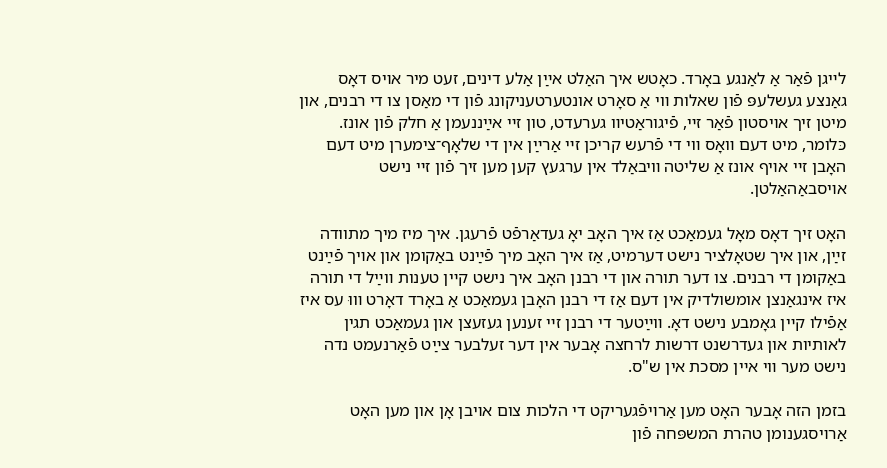לײגן פֿאַר אַ לאַנגע באָרד. כאָטש איך האַלט אײַן אַלע דינים, זעט מיר אױס דאָס גאַנצע געשלעפּ פֿון שאלות װי אַ סאָרט אונטערטעניקונג פֿון די מאַסן צו די רבנים, און מיטן זיך אױסטון פֿאַר זײ, פֿיגוראַטיװ גערעדט, טון זײ אײַננעמן אַ חלק פֿון אונז. כּלומר, מיט דעם װאָס װי די פֿרעש קריכן זײ אַרײַן אין די שלאָף־צימערן מיט דעם האָבן זײ אױף אונז אַ שליטה װיבאַלד אין ערגעץ קען מען זיך פֿון זײ נישט אױסבאַהאַלטן.

האָט זיך דאָס מאָל געמאַכט אַז איך האָב יאָ געדאַרפֿט פֿרעגן. איך מיז מיך מתוודה זײַן, און איך שטאָלציר נישט דערמיט, אַז איך האָב מיך פֿײַנט באַקומן און אױך פֿײַנט באַקומן די רבנים. צו דער תורה און די רבנן האָב איך נישט קײן טענות װײַל די תורה איז אינגאַנצן אומשולדיק אין דעם אַז די רבנן האָבן געמאַכט אַ באָרד דאָרט װוּ עס איז אַפֿילו קײן גאָמבע נישט דאָ. װײַטער די רבנן זײ זענען געזעצן און געמאַכט תגין לאותיות און געדרשנט דרשות לרחצה אָבער אין דער זעלבער צײַט פֿאַרנעמט נדה נישט מער װי אײן מסכת אין ש"ס.

בזמן הזה אָבער האָט מען אַרױפֿגעריקט די הלכות צום אױבן אָן און מען האָט אַרױסגענומן טהרת המשפּחה פֿון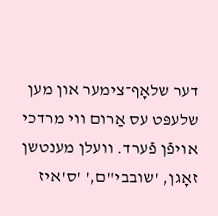דער שלאָף־צימער און מען שלעפּט עס אַרום װי מרדכי אױפֿן פֿערד. װעלן מענטשן זאָגן, 'שובבי"ם,' 'ס'איז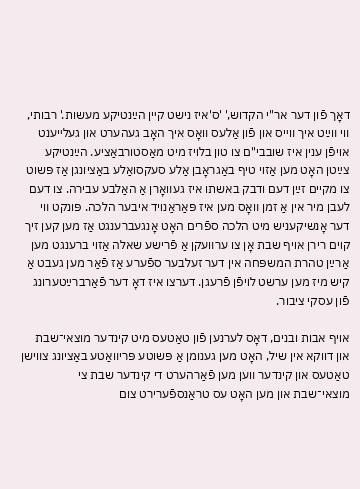דאָך פֿון דער אר"י הקדוש,' 'ס'איז נישט קײן הײַנטיקע מעשות.' רבותי, װי װײַט איך װײס און פֿון אַלעס װאָס איך האָב געהערט און געלײענט אױפֿן ענין איז שובבי"ם צו טון בלױז מיט מאַסטורבאַציע. הײַנטיקע צײַטן האָט מען אַזױ טיף באַגראָבן אַלע סעקסואַלע באַציונגן אַז פּשוט צו מקיים זײַן דעם ודבק באשתו איז געװאָרן אַ האַלבע עבירה. צו דעם לעבן מיר אין אַ זמן װאָס מען איז פּאַראַנױד איבער הלכה. פּונקט װי דער אָנשיקעניש מיט הלכה ספֿרים האָט אָנגעברענגט אַז מען קען זיך קױם רירן אױף שבת אָן צו ערװעקן אַ פֿרישע שאלה אַזױ ברענגט מען אַרײַן טהרת המשפּחה אין דער זעלבער ספֿערע אַז פֿאַר מען געבט אַ קיש מיז מען ערשט לױפֿן פֿרעגן. דערצו איז דאָ דער פֿאַרברײַטערונג פֿון עסקי ציבור.

אױף אבות ובנים, דאָס לערנען פֿון טאַטעס מיט קינדער מוצאי־שבת און דווקא אין שיל, האָט מען גענומן אַ פּשוטע פּריװאַטע באַציונג צװישן טאַטעס און קינדער װען מען פֿאַרהערט די קינדער שבת צי מוצאי־שבת און מען האָט עס טראַנספֿערירט צום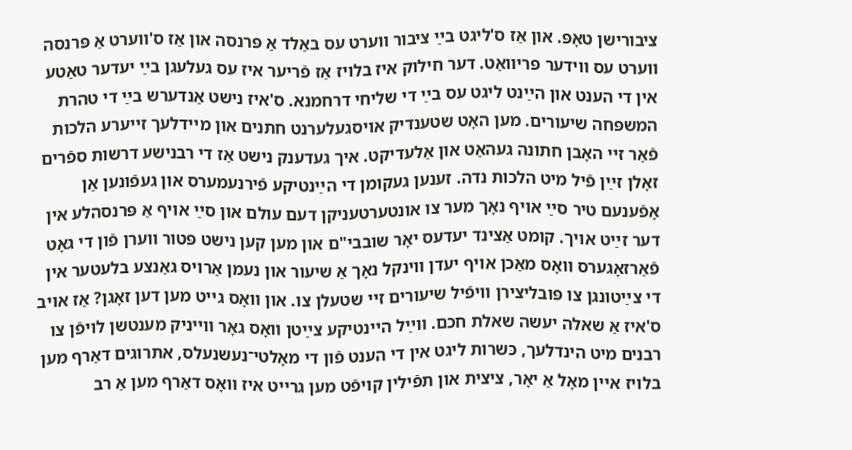ציבורישן טאָפּ. און אַז ס'ליגט בײַ ציבור װערט עס באַלד אַ פּרנסה און אַז ס'װערט אַ פּרנסה װערט עס װידער פּריװאַט. דער חילוק איז בלױז אַז פֿריער איז עס געלעגן בײַ יעדער טאַטע אין די הענט און הײַנט ליגט עס בײַ די שליחי דרחמנא. ס'איז נישט אַנדערש בײַ די טהרת המשפּחה שיעורים. מען האָט שטענדיק אױסגעלערנט חתנים און מײדלעך זײערע הלכות פֿאַר זײ האָבן חתונה געהאַט און אַלעדיקט. איך געדענק נישט אַז די רבנישע דרשות ספֿרים זאָלן זײַן פֿיל מיט הלכות נדה. זענען געקומן די הײַנטיקע פֿירנעמערס און געפֿונען אַן אָפֿענעם טיר סײַ אױף נאָך מער צו אונטערטעניקן דעם עולם און סײַ אױף אַ פּרנסהלע אין דער זײַט אױך. קומט אַצינד יעדעס יאָר שובבי"ם און מען קען נישט פּטור װערן פֿון די גאָט פֿאַרזאָגערס װאָס מאַכן אױף יעדן װינקל נאָך אַ שיעור און נעמן אַרױס גאַנצע בלעטער אין די צײַטונגן צו פּובליצירן װיפֿיל שיעורים זײ שטעלן צו. און װאָס גײט מען דען זאָגן? אַז אױב ס'איז אַ שאלה יעשה שאלת חכם. װײַל הײנטיקע צײַטן װאָס גאָר װײניק מענטשן לױפֿן צו רבנים מיט הינדלעך, כּשרות ליגט אין די הענט פֿון די מאָלטי־נעשנעלס, אתרוגים דאַרף מען בלױז אײן מאָל אַ יאָר, ציצית און תפֿילין קױפֿט מען גרײט איז װאָס דאַרף מען אַ רב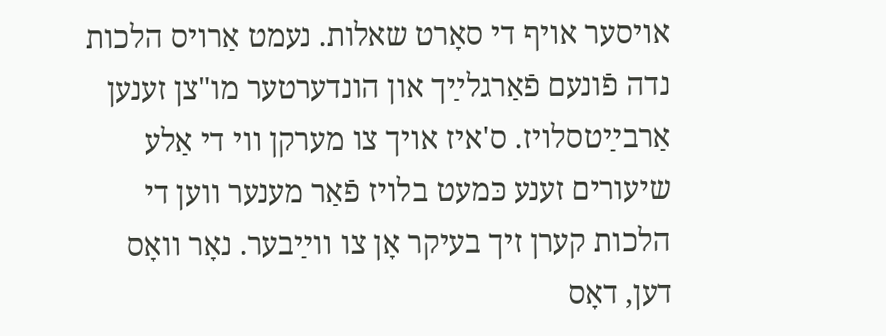אױסער אױף די סאָרט שאלות. נעמט אַרױס הלכות נדה פֿונעם פֿאַרגלײַך און הונדערטער מו"צן זענען אַרבײַטסלױז. ס'איז אױך צו מערקן װי די אַלע שיעורים זענע כּמעט בלױז פֿאַר מענער װען די הלכות קערן זיך בעיקר אָן צו װײַבער. נאָר װאָס דען, דאָס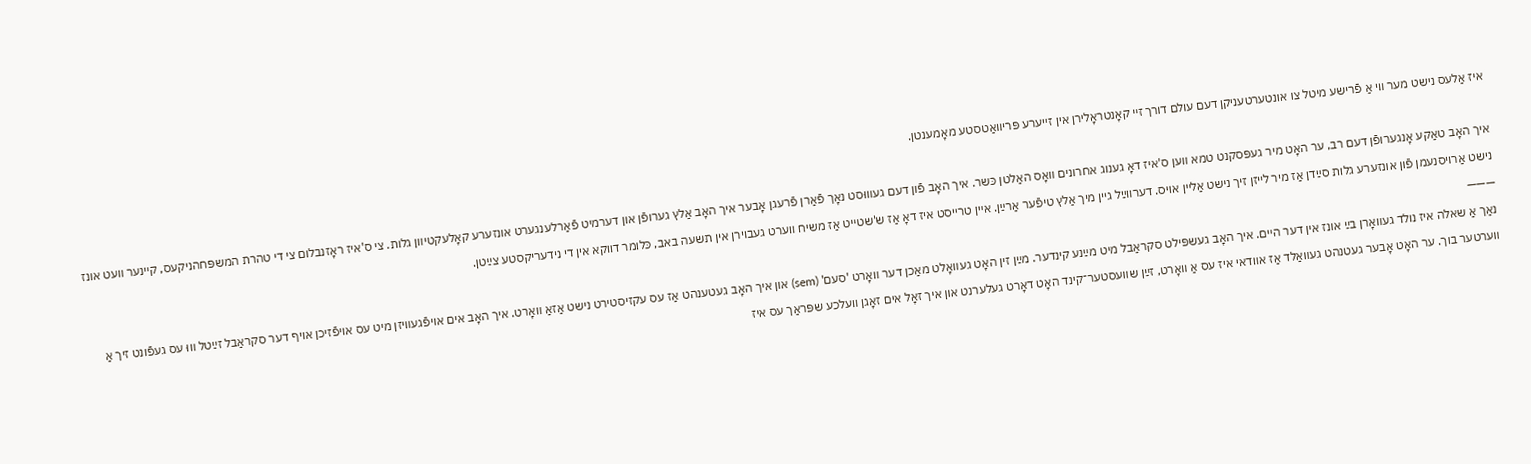איז אַלעס נישט מער װי אַ פֿרישע מיטל צו אונטערטעניקן דעם עולם דורך זײ קאָנטראָלירן אין זײערע פּריװאַטסטע מאָמענטן.

איך האָב טאַקע אָנגערופֿן דעם רב, ער האָט מיר געפּסקנט טמא װען ס'איז דאָ גענוג אחרונים װאָס האַלטן כּשר. איך האָב פֿון דעם געװוּסט נאָך פֿאַרן פֿרעגן אָבער איך האָב אַלץ גערופֿן און דערמיט פֿאַרלענגערט אונזערע קאָלעקטיװן גלות. צי ס'איז ראָזנבלום צי די טהרת המשפּחהניקעס, קײנער װעט אונז נישט אַרױסנעמן פֿון אונזערע גלות סײַדן אַז מיר לײזן זיך נישט אַלײן אױס. דערװײַל גײן מיך אַלץ טיפֿער אַרײַן. אײן טרײסט איז דאָ אַז ש'שטײט אַז משיח װערט געבױרן אין תשעה באב, כּלומר דווקא אין די נידעריקסטע צײַטן.
———
נאַך אַ שאלה איז נולד געװאָרן בײַ אונז אין דער הײם. איך האָב געשפּילט סקראַבל מיט מײַנע קינדער. מײַן זין האָט געװאָלט מאַכן דער װאָרט 'סעם' (sem) און איך האָב געטענהט אַז עס עקזיסטירט נישט אַזאַ װאָרט. איך האָב אים אױפֿגעװיזן מיט עס אױפֿזיכן אױף דער סקראַבל זײַטל װוּ עס געפֿונט זיך אַ װערטער בוך. ער האָט אָבער געטנהט געװאַלד אַז אװדאי איז עס אַ װאָרט, זײַן שװעסטער־קינד האָט דאָרט געלערנט און איך זאָל אים זאָגן װעלכע שפּראַך עס איז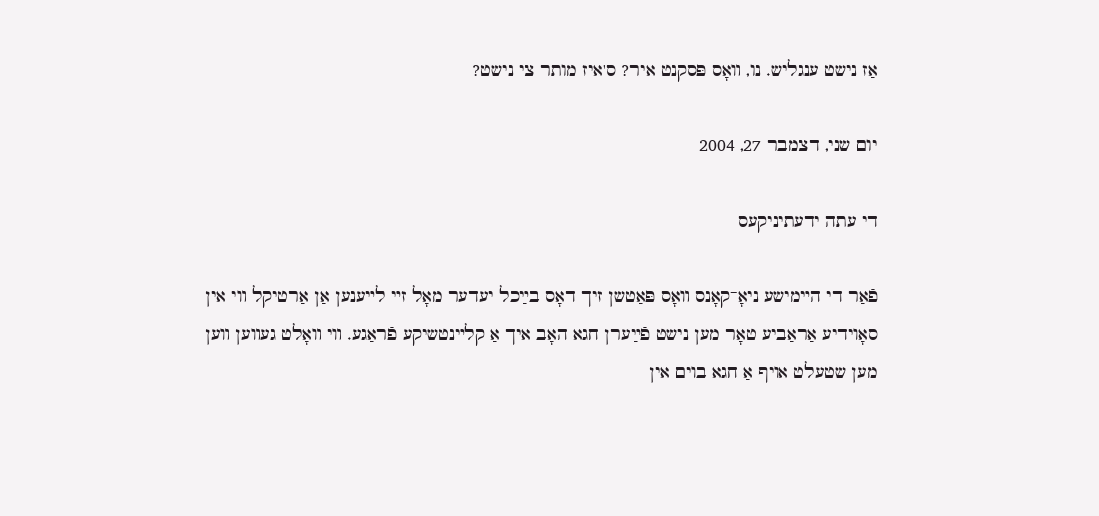אַז נישט ענגליש. נו, װאָס פּסקנט איר? ס'איז מותר צי נישט?

יום שני, דצמבר 27, 2004

די עתה ידעתיניקעס

פֿאַר די הײמישע ניאָ־קאָנס װאָס פּאַטשן זיך דאָס בײַכל יעדער מאָל זײ לײענען אַן אַרטיקל װי אין סאָױדיע אַראַביע טאָר מען נישט פֿײַערן חגא האָב איך אַ קלײנטשיקע פֿראַגע. װי װאָלט געװען װען מען שטעלט אױף אַ חגא בױם אין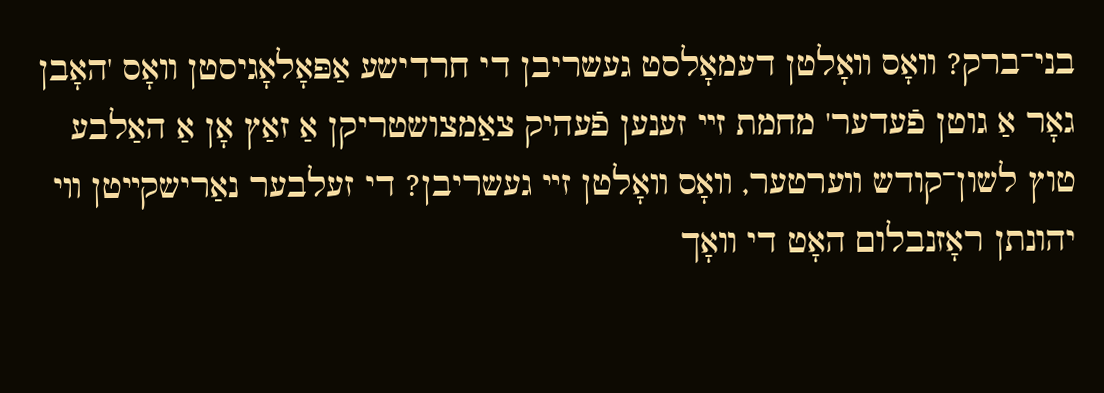בני־ברק? װאָס װאָלטן דעמאָלסט געשריבן די חרדישע אַפּאָלאָגיסטן װאָס 'האָבן גאָר אַ גוטן פֿעדער' מחמת זײ זענען פֿעהיק צאַמצושטריקן אַ זאַץ אָן אַ האַלבע טוץ לשון־קודש װערטער, װאָס װאָלטן זײ געשריבן? די זעלבער נאַרישקײטן װי יהונתן ראָזנבלום האָט די װאָך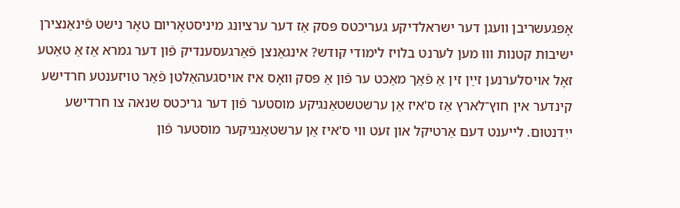אָפּגעשריבן װעגן דער ישראלדיקע געריכטס פּסק אַז דער ערציונג מיניסטאָריום טאָר נישט פֿינאַנצירן ישיבות קטנות װוּ מען לערנט בלױז לימודי קודש? אינגאַנצן פֿאַרגעסענדיק פֿון דער גמרא אַז אַ טאַטע זאָל אױסלערנען זײַן זין אַ פֿאַך מאַכט ער פֿון אַ פּסק װאָס איז אױסגעהאַלטן פֿאַר טױזענטע חרדישע קינדער אין חוץ־לארץ אַז ס'איז אַן ערשטשטאַנגיקע מוסטער פֿון דער גריכטס שנאה צו חרדישע ייִדנטום. לײענט דעם אַרטיקל און זעט װי ס'איז אַן ערשטאַנגיקער מוסטער פֿון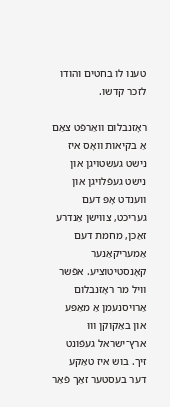טענו לו בחטים והודו לזכר קדשו.

ראָזנבלום װאַרפֿט צאַם אַ בקיאות װאָס איז נישט געשטױגן און נישט געפֿלױגן און װענדט אָפּ דעם געריכט, צװישן אַנדרע זאַכן, מחמת דעם אַמעריקאַנער קאָנסטיטוציע. אפֿשר װיל מר ראָזנבלום אַרױסנעמן אַ מאַפּע און באַקוקן װוּ ארץ־ישראל געפֿונט זיך. בוש איז טאַקע דער בעסטער זאַך פֿאַר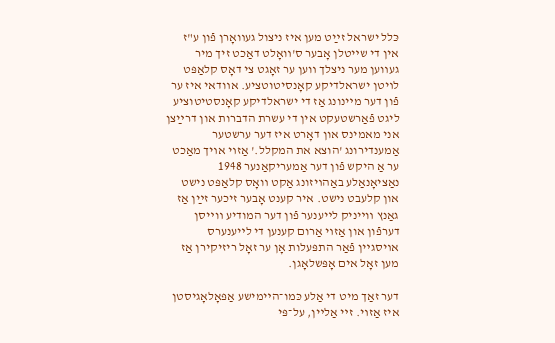כּלל ישראל זײַט מען איז ניצול געװאָרן פֿון ע"ז אין די שײטלן אָבער ס'װאָלט דאַכט זיך מיר געװען מער ניצלך װען ער זאָגט צי דאָס קלאַפּט לױטן ישראלדיקע קאָנסיטוטציע. אװדאי איז ער פֿון דער מײנונג אַז די ישראלדיקע קאָנסטיטוציע ליגט פֿאַרשטעקט אין די עשרת הדברות און דרײַצן אני מאמינס און דאָרט איז דער ערשטער אַמענדירונג 'הוצא את המקלל.' אַזױ אױך מאַכט ער אַ היקש פֿון דער אַמעריקאַנער 1948 נאַציאָנאַלע באַהױזונג אַקט װאָס קלאַפּט נישט און קלעבט נישט. איר קענט אָבער זיכער זײַן אַז גאַנץ װײניק לײענער פֿון דער המודיע װײסן דערפֿון און אַזױ אַרום קענען די לײענערס אױסגײן פֿאַר התפּעלות אָן ער זאָל ריזיקירן אַז מען זאָל אים אָפּשלאָגן.

דער זאַך מיט די אַלע כּמו־הײמישע אַפּאָלאָגיסטן איז אַזױ. זײ אַלײן, על־פּי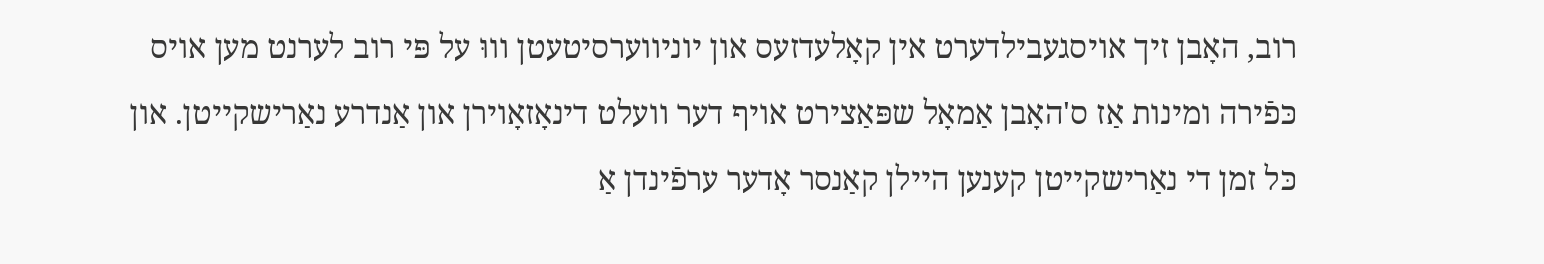רוב, האָבן זיך אױסגעבילדערט אין קאָלעדזעס און יוניװערסיטעטן װוּ על פּי רוב לערנט מען אױס כּפֿירה ומינות אַז ס'האָבן אַמאָל שפּאַצירט אױף דער װעלט דינאָזאָױרן און אַנדרע נאַרישקײטן. און כּל זמן די נאַרישקײטן קענען הײלן קאַנסר אָדער ערפֿינדן אַ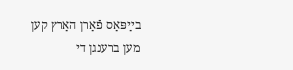בײַפּאַס פֿאַרן האַרץ קען מען ברענגן די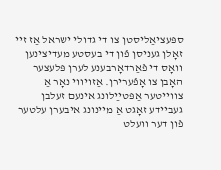ספּעציאַליסטן צו די גדולי ישראל אַז זײ זאָלן געניסן פֿון די בעסטע מעדיצינען װאָס די פֿאַרדאָרבענע לערן פּלעצער האָבן צו אָפֿערירן. אַזױװי נאָר אַ צװײטער אַפּטײַלונג אינעם זעלבן געבײדע זאָגט אַ מײנונג איבערן עלטער פֿון דער װעלט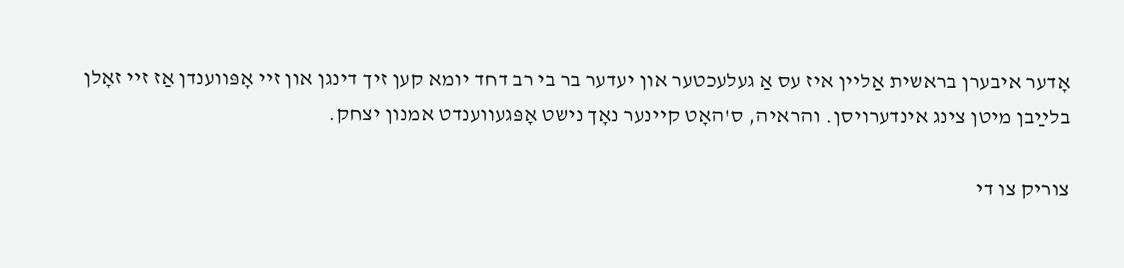אָדער איבערן בראשית אַלײן איז עס אַ געלעכטער און יעדער בר בי רב דחד יומא קען זיך דינגן און זײ אָפּװענדן אַז זײ זאָלן בלײַבן מיטן צינג אינדערױסן. והראיה, ס'האָט קײנער נאָך נישט אָפּגעװענדט אמנון יצחק.

צוריק צו די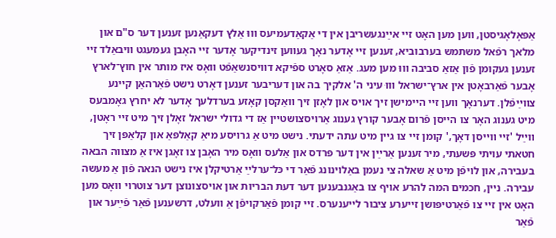אַפּאָלאָגיסטן, װען מען האָט זײ אײַנגעשריבן אין די אַקאַדעמיעס װוּ אַלץ דעקאַנען זענען דער ס"ם און מלאך רפֿאל משתמש בערבוביא, זענען זײ אָדער נאָך געװען זינדיקער אָדער זײ האָבן געמעגט װיבאַלד זײ זענען געקומן פֿון אַזאַ סביבה װוּ מען מעג. אַזאַ סאָרט ספֿיקא דװיסנשאַפֿט װאָס איז מותר אין חוץ־לארץ אָבער פֿאַרבאָטן אין ארץ־ישראל װוּ עיני ה' אלקיך בה און דעריבער זענען דאָרט נישט פֿאַרהאַן קײנע צװײַפֿלן. דערנאָך װען זײ הײמישן זיך אױס און לאָזן זיך װאַקסן קאָזע בערדלעך אָדער לא יחרץ גאָמבעס מיט גענוג האָר צו הײסן פֿרום אָבער קורץ גענוג אַרױסצושטײן אַז די גדולי ישראל זאָלן זיך מיט זײ ראָטן, װײַל 'זײ װײסן דאָך,' קומן זײ צו גײן מיט עתה ידעתי. נישט מיט אַ גרױסע מיאַ קאַלפּאַ און קלאַפּן זיך חטאתי עויתי פּשעתי, מיר זענען אַרײַן אין דער פּרדס און אַלעס װאָס מיר האָבן צו זאָגן איז אַ מצווה הבאה בעבירה, און לױפֿן מיט אַ שאלה צי נעמן באַלױנונג פֿאַר די כּל־ערלײַ אַרטיקלן איז נישט הנאה פֿון אַ מעשה עבירה. נײן, חכמים המה להרע אױף צו באַגנבענען דער דעת הבריות און אױסצונוצן דער צוטרױ װאָס מען האָט אין זײ צו פֿאַרטיפּושן זײערע ציבור לײענערס. זײ קומן פֿאַרקױפֿן אַ װעלט, דרשענען פֿאַר פֿײַער און פֿאַר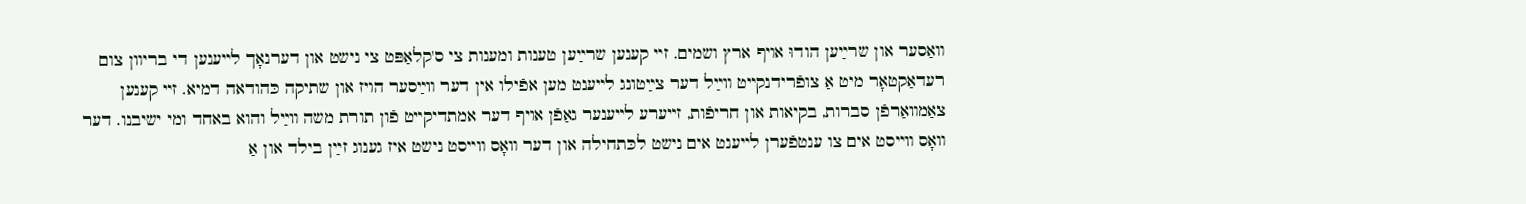װאַסער און שרײַען הודוּ אױף ארץ ושמים. זײ קענען שרײַען טענות ומענות צי ס'קלאַפּט צי נישט און דערנאָך לײענען די בריװן צום רעדאַקטאָר מיט אַ צופֿרידנקײט װײַל דער צײַטונג לײענט מען אפֿילו אין דער װײַסער הױז און שתיקה כּהודאה דמיא. זײ קענען צאַמװאַרפֿן סברות, בקיאות און חריפֿות, זײערע לײענער גאַפֿן אױף דער אמתדיקײט פֿון תורת משה װײַל והוא באחד ומי ישיבנו. דער װאָס װײסט אים צו ענטפֿערן לײענט אים נישט לכּתחילה און דער װאָס װײסט נישט איז גענוג זײַן בילד און אַ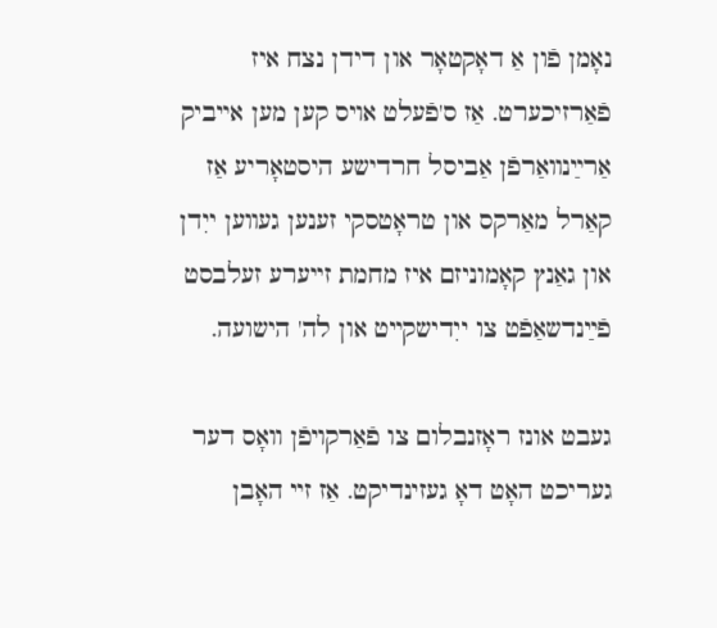נאָמן פֿון אַ דאָקטאָר און דידן נצח איז פֿאַרזיכערט. אַז ס'פֿעלט אױס קען מען אײביק אַרײַנװאַרפֿן אַביסל חרדישע היסטאָריע אַז קאַרל מאַרקס און טראָטסקי זענען געװען ייִדן און גאַנץ קאָמוניזם איז מחמת זײערע זעלבסט פֿײַנדשאַפֿט צו ייִדישקײט און לה' הישועה.

געבט אונז ראָזנבלום צו פֿאַרקױפֿן װאָס דער געריכט האָט דאָ געזינדיקט. אַז זײ האָבן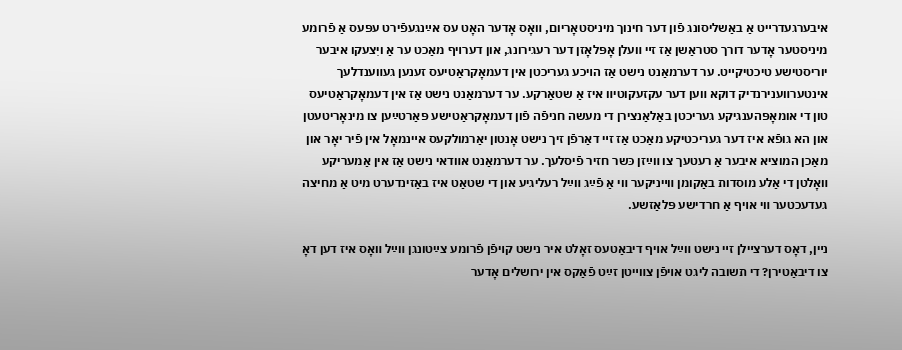איבערגעדרײט אַ באַשליסונג פֿון דער חינוך מיניסטאָריום, װאָס אָדער האָט עס אײַנגעפֿירט עפּעס אַ פֿרומע מיניסטער אָדער דורך סטראַשן אַז זײ װעלן אָפּלאָזן דער רעגירונג, און דערױף מאַכט ער אַ ויִצעקו איבער יוריסטישע טיכטיקײט. ער דערמאַנט נישט אַז הױכע געריכטן אין דעמאָקראַטיעס זענען געװענדלעך אינטערװענירנדיק דוקא װען דער עקזעקוטיװ איז אַ שטאַרקע. ער דערמאַנט נישט אַז אין דעמאָקראַטיעס טון די אומאָפּהענגיקע געריכטן באַלאַנצירן די מעשה חניפֿה פֿון דעמאָקראַטישע פּאַרטײַען צו מינאָריטעטן און הא גופֿא איז דער געריכטיקע מאַכט אַז זײ דאַרפֿן זיך נישט אָנטון יאַרמולקעס אײנמאָל אין פֿיר יאָר און מאַכן המוציא איבער אַ רעטעך צו װײַזן כּשר חזיר פֿיסלעך. ער דערמאַנט אװדאי נישט אַז אין אַמעריקע װאָלטן די אַלע מוסדות באַקומן װײניקער װי אַ פֿײַג װײַל רעליגיע און די שטאַט איז באַזינדערט מיט אַ מחיצה געדעכטער װי אױף אַ חרדישע פּלאַזשע.

נײן, דאָס דערצײלן זײ נישט װײַל אױף דיבאַטעס זאָלט איר נישט קױפֿן פֿרומע צײַטונגן װײַל װאָס איז דען דאָ צו דיבאַטירן? די תשובה ליגט אױפֿן צװײטן זײַט פֿאַקס אין ירושלים אָדער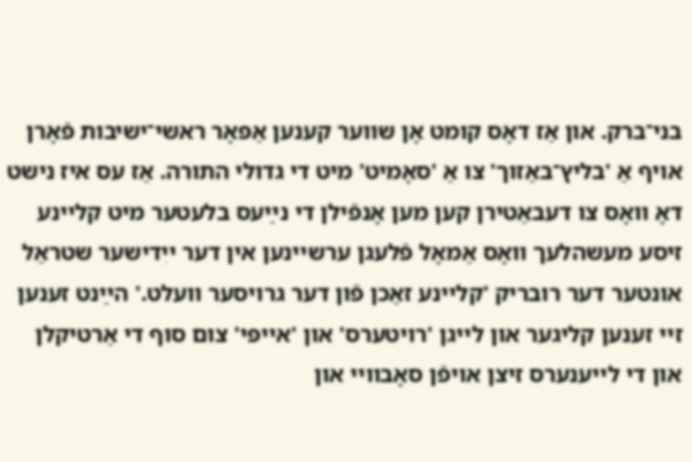בני־ברק. און אַז דאָס קומט אָן שװער קענען אַפּאָר ראשי־ישיבות פֿאָרן אױף אַ 'בליץ־באַזוך' צו אַ 'סאָמיט' מיט די גדולי התורה. אַז עס איז נישט דאָ װאָס צו דעבאַטירן קען מען אָנפֿילן די נײַעס בלעטער מיט קלײנע זיסע מעשהלעך װאָס אַמאָל פֿלעגן ערשײנען אין דער ייִדישער שטראַל אונטער דער רובריק 'קלײנע זאַכן פֿון דער גרױסער װעלט.' הײַנט זענען זײ זענען קליגער און לײגן 'רױטערס' און 'אײפּי' צום סוף די אַרטיקלן און די לײענערס זיצן אױפֿן סאָבװײ און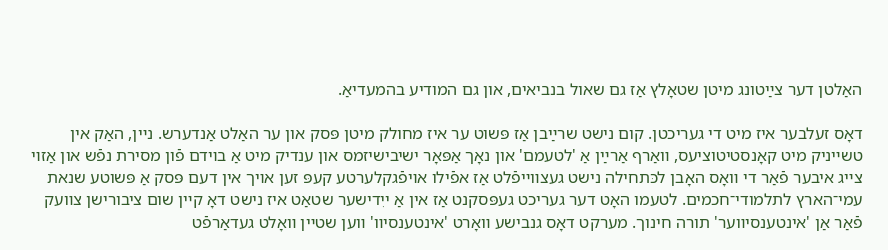האַלטן דער צײַטונג מיטן שטאָלץ אַז גם שאול בנביאים, און גם המודיע בהמעדיאַ.

דאָס זעלבער איז מיט די געריכטן. קום נישט שרײַבן אַז פּשוט ער איז מחולק מיטן פּסק און ער האַלט אַנדערש. נײן, האַק אין טשײניק מיט קאָנסטיטוציעס, װאַרף אַרײַן אַ 'לטעמם' און נאָך אַפּאָר ישיבישיזמס און ענדיק מיט אַ בױדם פֿון מסירת נפֿש און אַזױ צײג איבער פֿאַר די װאָס האָבן לכּתחילה נישט געצװײפֿלט אַז אפֿילו אױפֿגקלערטע קעפּ זען אױך אין דעם פּסק אַ פּשוטע שנאת עמי־הארץ לתלמודי־חכמים. לטעמו האָט דער געריכט געפּסקנט אַז אין אַ ייִדישער שטאַט איז נישט דאָ קײן שום ציבורישן צװעק פֿאַר אַן 'אינטענסיװער' תורה חינוך. מערקט דאָס גנבישע װאָרט 'אינטענסיװ' װען שטײן װאָלט געדאַרפֿט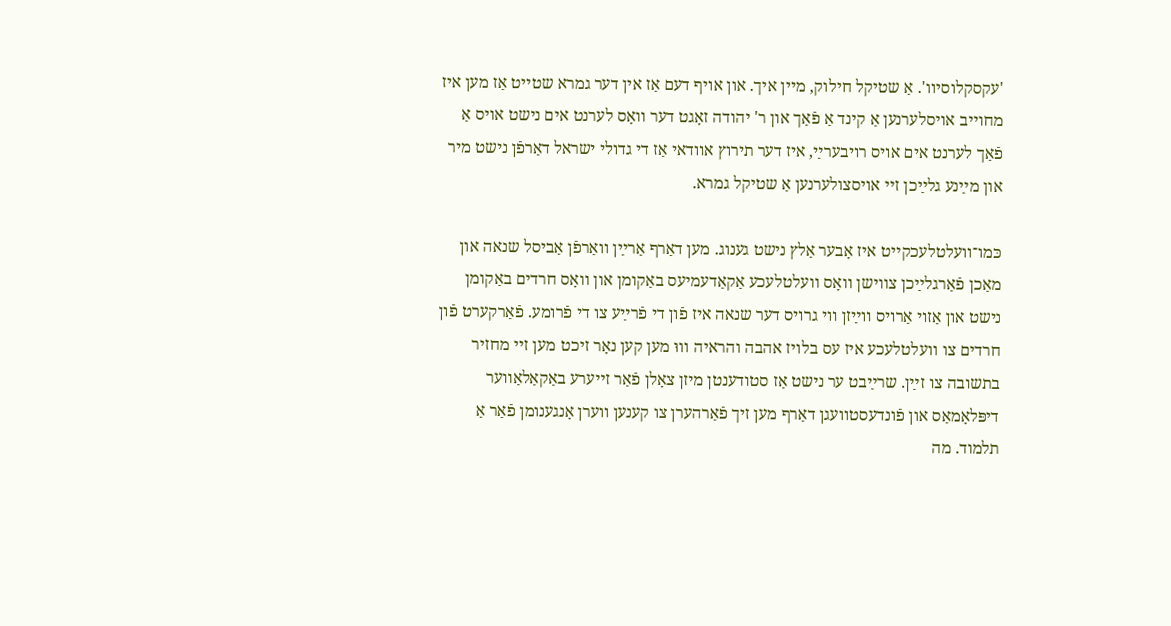'עקסקלוסיװ'. אַ שטיקל חילוק, מײן איך. און אױף דעם אַז אין דער גמרא שטײט אַז מען איז מחוייב אױסלערנען אַ קינד אַ פֿאַך און ר' יהודה זאָגט דער װאָס לערנט אים נישט אױס אַ פֿאַך לערנט אים אױס רױבערײַ, איז דער תירוץ אװדאי אַז די גדולי ישראל דאַרפֿן נישט מיר און מײַנע גלײַכן זײ אױסצולערנען אַ שטיקל גמרא.

כּמו־װעלטלעכקײט איז אָבער אַלץ נישט גענוג. מען דאַרף אַרײַן װאַרפֿן אַביסל שנאה און מאַכן פֿאַרגלײַכן צװישן װאָס װעלטלעכע אַקאַדעמיעס באַקומן און װאָס חרדים באַקומן נישט און אַזױ אַרױס װײַזן װי גרױס דער שנאה איז פֿון די פֿרײַע צו די פֿרומע. פֿאַרקערט פֿון חרדים צו װעלטלעכע איז עס בלױז אהבה והראיה װוּ מען קען נאָר זיכט מען זײ מחזיר בתשובה צו זײַן. שרײַבט ער נישט אַז סטודענטן מיזן צאָלן פֿאַר זײערע באַקאַלאַװער דיפּלאָמאַס און פֿונדעסטװעגן דאַרף מען זיך פֿאַרהערן צו קענען װערן אָנגענומן פֿאַר אַ תלמוד. מה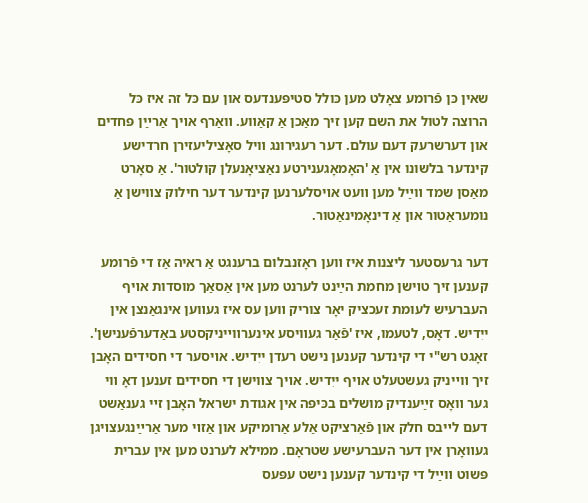שאין כּן פֿרומע צאָלט מען כּולל סטיפּענדעס און עם כּל זה איז כּל הרוצה לטול את השם קען זיך מאַכן אַ קאַװע. װאַרף אױך אַרײַן פּחדים און דערשרעק דעם עולם. דער רעגירונג װיל סאָציליעזירן חרדישע קינדער בלשונו אין אַ 'האָמאָגענירטע נאַציאָנעלן קולטור'. אַ סאָרט מאַסן שמד װײַל מען װעט אױסלערנען קינדער דער חילוק צװישן אַ נומעראַטור און אַ דינאָמינאַטור.

דער גרעסטער ליצנות איז װען ראָזנבלום ברענגט אַ ראיה אַז די פֿרומע קענען זיך טױשן מחמת הײַנט לערנט מען אין אַסאַך מוסדות אױף העברעיש לעומת זעכציק יאָר צוריק װען עס איז געװען אינגאַנצן אין ייִדיש. דאָס, לטעמו, איז 'פֿאַר געװיסע אינערװײניקסטע באַדערפֿענישן'. זאָגט רש"י די קינדער קענען נישט רעדן ייִדיש. אױסער די חסידים האָבן זיך װײניק געשטעלט אױף ייִדיש. אױך צװישן די חסידים זענען דאָ װי גער װאָס זײַענדיק מושלים בכּיפּה אין אגודת ישראל האָבן זײ גענאַשט דעם לײבס חלק און פֿאַרציקט אַלע אַרומיקע און אַזױ מער אַרײַנגעצױגן געװאָרן אין דער העברעישע שטראָם. ממילא לערנט מען אין עברית פּשוט װײַל די קינדער קענען נישט עפּעס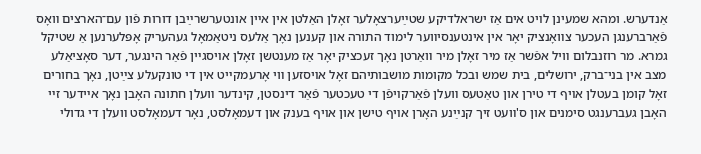אַנדערש. ומהא שמעינן לױט אים אַז ישראלדיקע שטײַערצאָלער זאָלן האַלטן אין אײן אונטערשרײַבן דורות פֿון עם־הארצים װאָס פֿאַרברענגן העכער צװאָנציק יאָר אין אינטענסיװער לימוד התורה און קענען נאָך אַלעס ניטאַמאָל געהעריק אָפּלערנען אַ שטיקל גמרא. מר רוזנבלום װיל אפֿשר אַז מיר זאָלן מיר װאַרטן נאָך זעכציק יאָר אַז מענטשן זאָלן אױסגײן פֿאַר הינגער, דער סאָציאַלע מצב אין בני־ברק, ירושלים, בית שמש ובכל מקומות מושבותיהם זאָל אױסזען װי אָרעמקײט אין די טונקעלע צײַטן, נאָך בחורים זאָל קומן בעטלן אױף די טירן און טאַטעס װעלן פֿאַרקױפֿן די טעכטער פֿאַר דינסטן, קינדער װעלן חתונה האָבן נאָך אײדער זײ האָבן געברענגט סימנים און ס'װעט זיך קנײַנע האָרן אױף טישן און אױף בענק און דעמאָלסט, נאָר דעמאָלסט װעלן די גדולי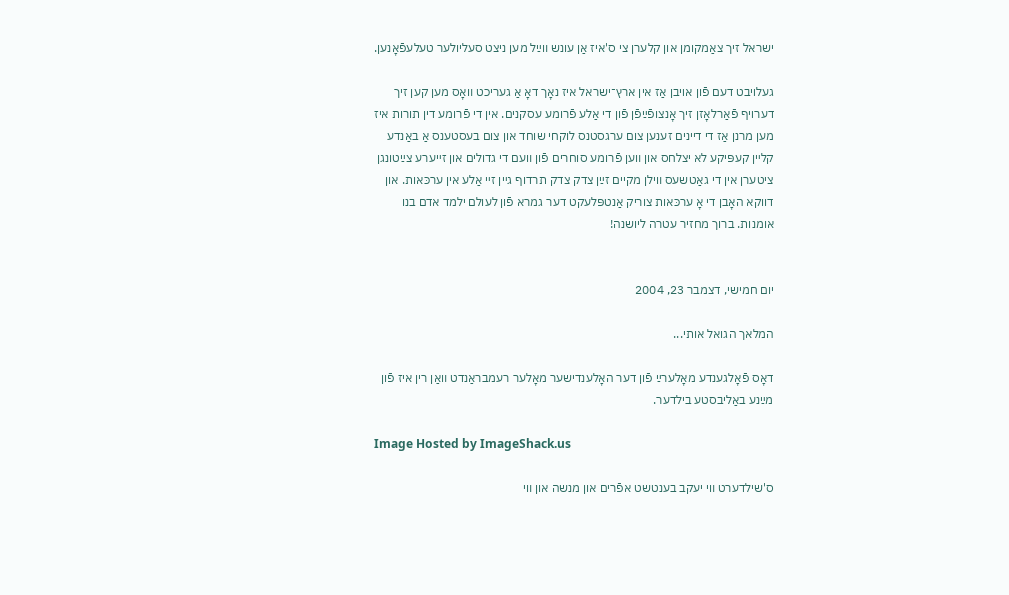ישראל זיך צאַמקומן און קלערן צי ס'איז אַן עונש װײַל מען ניצט סעליולער טעלעפֿאָנען.

געלױבט דעם פֿון אױבן אַז אין ארץ־ישראל איז נאָך דאָ אַ געריכט װאָס מען קען זיך דערױף פֿאַרלאָזן זיך אָנצופֿײַפֿן פֿון די אַלע פֿרומע עסקנים. אין די פֿרומע דין תורות איז מען מרנן אַז די דיינים זענען צום ערגסטנס לוקחי שוחד און צום בעסטענס אַ באַנדע קלײן קעפּיקע לא יצלחס און װען פֿרומע סוחרים פֿון װעם די גדולים און זײערע צײַטונגן ציטערן אין די גאַטשעס װילן מקיים זײַן צדק צדק תרדוף גײן זײ אַלע אין ערכּאות. און דווקא האָבן די אָ ערכּאות צוריק אַנטפּלעקט דער גמרא פֿון לעולם ילמד אדם בנו אומנות. ברוך מחזיר עטרה ליושנה!


יום חמישי, דצמבר 23, 2004

המלאך הגואל אותי...

דאָס פֿאָלגענדע מאָלערײַ פֿון דער האָלענדישער מאָלער רעמבראַנדט װאַן רין איז פֿון מײַנע באַליבסטע בילדער.

Image Hosted by ImageShack.us

ס'שילדערט װי יעקב בענטשט אפֿרים און מנשה און װי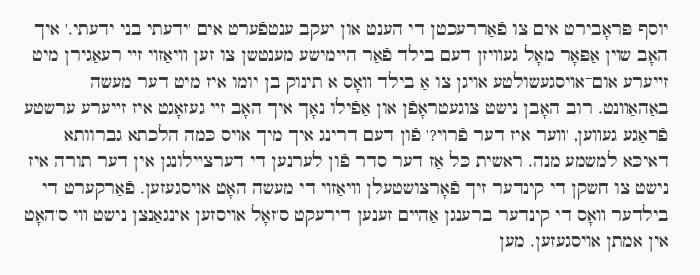יוסף פּראָבירט אים צו פֿאַררעכטן די הענט און יעקב ענטפֿערט אים 'ידעתי בני ידעתי.' איך האָב שױן אַפּאָר מאָל געװיזן דעם בילד פֿאַר הײמישע מענטשן צו זען װיאַזױ זײ רעאַגירן מיט זײערע אום־אױסגעשולטע אױגן צו אַ בילד װאָס א תינוק בן יומו איז מיט דער מעשה באַהאַװנט. רוב האָבן נישט צוגעטראָפֿן און אַפֿילו נאָך איך האָב זײ געזאָגט איז זײערע ערשטע פֿראַגע געװען, 'װער איז דער פֿרױ?' פֿון דעם דרינג איך מיך אױס כּמה הלכתא גברוותא דאיכּא למשמע מנה. ראשית כּל אַז דער סדר פֿון לערנען די דערצײלונגן אין דער תורה איז נישט צו חשקן די קינדער זיך פֿאָרצושטעלן װיאַזױ די מעשה האָט אױסגעזען. פֿאַרקערט די בילדער װאָס די קינדער ברענגן אַהײם זענען דירעקט ס'זאָל אױסזען אינגאַנצן נישט װי ס'האָט אין אמתן אױסגעזען. מען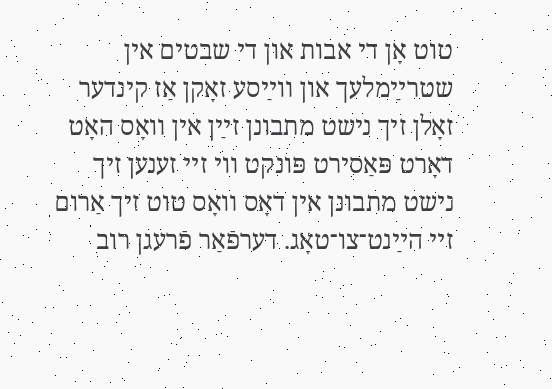טוט אָן די אבות און די שבטים אין שטרײַמלעך און װײַסע זאָקן אַז קינדער זאָלן זיך נישט מתבונן זײַן אין װאָס האָט דאָרט פּאַסירט פּונקט װי זײ זענען זיך נישט מתבונן אין דאָס װאָס טוט זיך אַרום זײ הײַנט־צו־טאָג. דערפֿאַר פֿרעגן רוב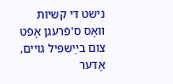נישט די קשיות װאָס ס'פֿרעגן אָפֿט צום בײַשפּיל גויים, אָדער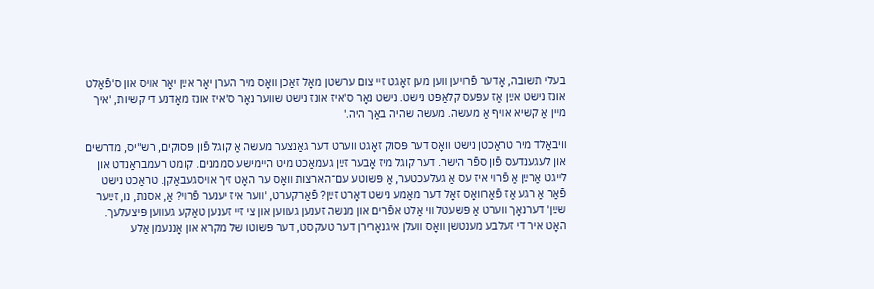בעלי תשובה, אָדער פֿרױען װען מען זאָגט זײ צום ערשטן מאָל זאַכן װאָס מיר הערן יאָר אײַן יאָר אױס און ס'פֿאַלט אונז נישט אײַן אַז עפּעס קלאַפּט נישט. נישט נאָר ס'איז אונז נישט שװער נאָר ס'איז אונז מאָדנע די קשיות, 'איך מײן אַ קשיא אױף אַ מעשה. מעשה שהיה באַך היה.'

װיבאַלד מיר טראַכטן נישט װאָס דער פּסוק זאָגט װערט דער גאַנצער מעשה אַ קוגל פֿון פּסוקים, רש"יס, מדרשים און לעגענדעס פֿון ספֿר הישר. דער קוגל מיז אָבער זײַן געמאַכט מיט הײמישע סממנים. קומט רעמבראַנדט און לײגט אַרײַן אַ פֿרױ איז עס אַ געלעכטער, אַ פּשוטע עם־הארצות װאָס ער האָט זיך אױסגעבאַקן. טראַכט נישט פֿאַר אַ רגע אַז פֿאַרװאָס זאָל דער מאַמע נישט דאָרט זײַן? פֿאַרקערט, 'װער איז יענער פֿרױ? אַ, אסנת, נו, זײַער שײַן' דערנאָך װערט אַ פּשעטל װי אַלט אפֿרים און מנשה זענען געװען און צי זײ זענען טאַקע געװען פּיצעלעך. האָט איר די זעלבע מענטשן װאָס װעלן איגנאָרירן דער טעקסט, דער פּשוטו של מקרא און אָננעמן אַלע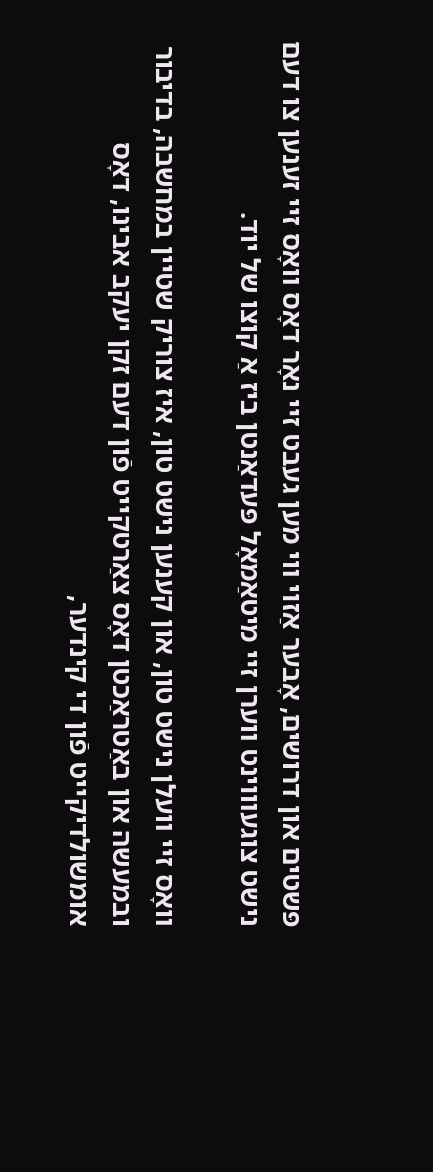פּשטים און דרושים, אָבער אַזױ װי מען געבט זײ נאָר דאָס װאָס זײ זענען צו דעם נישט צוגעװױנט װערן זײ מיטאַמאָל פּעדאַנטן ביז אַ קוצו של יוד.

װאָס זײ װעלן נישט טון, און קענען נישט טון, איז צוריק שטײן במחשבה, בדיבור ובמעשה און באַטראַכטן דאָס צאַרטקײט פֿון דעם זקן יעקב אבינו, דאָס אומשולדיקײט פֿון די קינדער,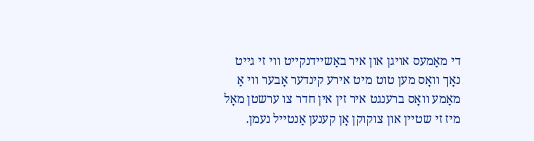די מאַמעס אױגן און איר באַשײדנקײט װי זי גײט נאָך װאָס מען טוט מיט אירע קינדער אָבער װי אַ מאַמע װאָס ברענגט איר זין אין חדר צו ערשטן מאָל מיז זי שטײן און צוקוקן אָן קענען אַנטײל נעמן.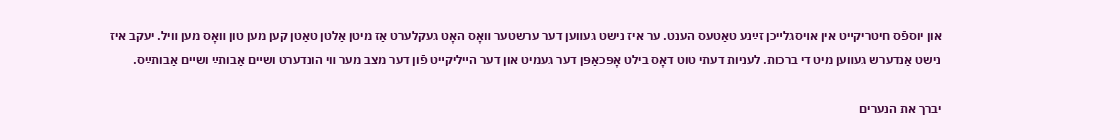און יוספֿס חיטריקײט אין אױסגלײכן זײַנע טאַטעס הענט. ער איז נישט געװען דער ערשטער װאָס האָט געקלערט אַז מיטן אַלטן טאַטן קען מען טון װאָס מען װיל. יעקב איז נישט אַנדערש געװען מיט די ברכות. לעניות דעתי טוט דאָס בילט אָפּכאַפּן דער געמיט און דער הײליקײט פֿון דער מצב מער װי הונדערט ושײם אַבותײַ ושײם אַבותײַס.

יברך את הנערים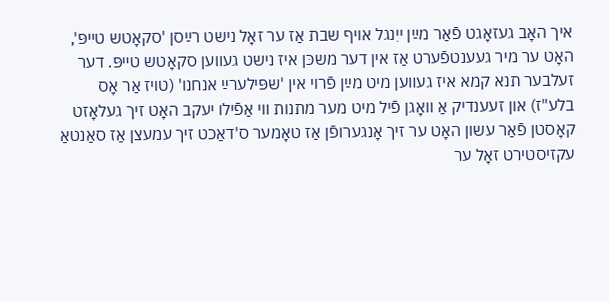איך האָב געזאָגט פֿאַר מײַן ייִנגל אױף שבת אַז ער זאָל נישט רײַסן 'סקאָטש טײפּ', האָט ער מיר געענטפֿערט אַז אין דער משכּן איז נישט געװען סקאָטש טײפּ. דער זעלבער תנא קמא איז געװען מיט מײַן פֿרױ אין 'שפּילערײַ אנחנו' (טױז אַר אָס בלע"ז) און זעענדיק אַ װאָגן פֿיל מיט מער מתנות װי אַפֿילו יעקב האָט זיך געלאָזט קאָסטן פֿאַר עשון האָט ער זיך אָנגערופֿן אַז טאָמער ס'דאַכט זיך עמעצן אַז סאַנטאַ עקזיסטירט זאָל ער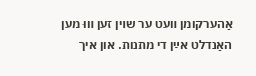אַהערקומן װעט ער שױן זען װוּ מען האַנדלט אײַן די מתנות. און איך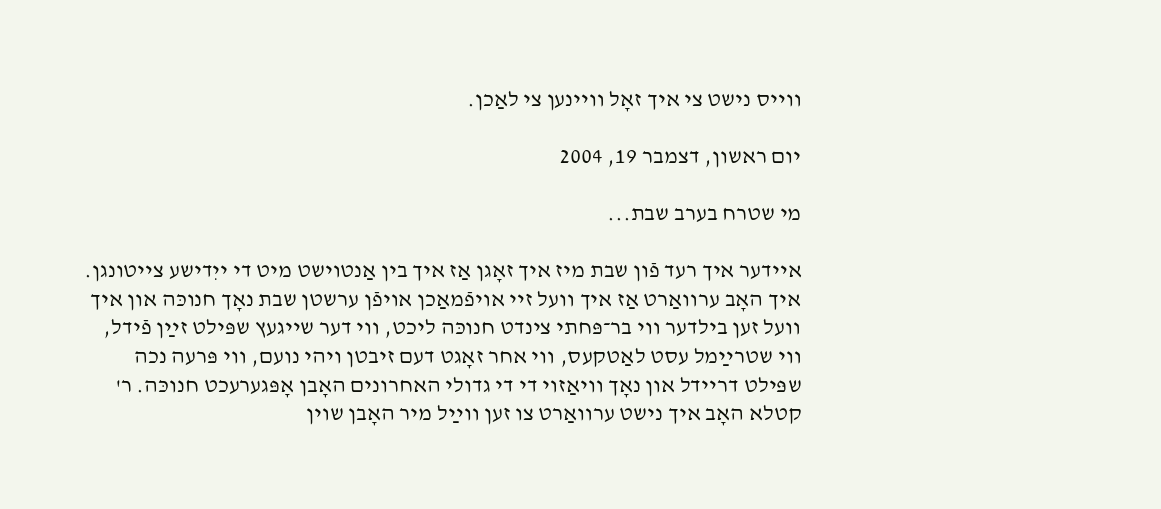װײס נישט צי איך זאָל װײנען צי לאַכן.

יום ראשון, דצמבר 19, 2004

מי שטרח בערב שבת...

אײדער איך רעד פֿון שבת מיז איך זאָגן אַז איך בין אַנטױשט מיט די ייִדישע צײטונגן. איך האָב ערװאַרט אַז איך װעל זײ אױפֿמאַכן אױפֿן ערשטן שבת נאָך חנוכּה און איך װעל זען בילדער װי בר־פּחתי צינדט חנוכּה ליכט, װי דער שײגעץ שפּילט זײַן פֿידל, װי שטרײַמל עסט לאַטקעס, װי אחר זאָגט דעם זיבטן ויהי נועם, װי פּרעה נכה שפּילט דרײדל און נאָך װיאַזױ די די גדולי האחרונים האָבן אָפּגערעכט חנוכּה. ר' קטלא האָב איך נישט ערװאַרט צו זען װײַל מיר האָבן שױן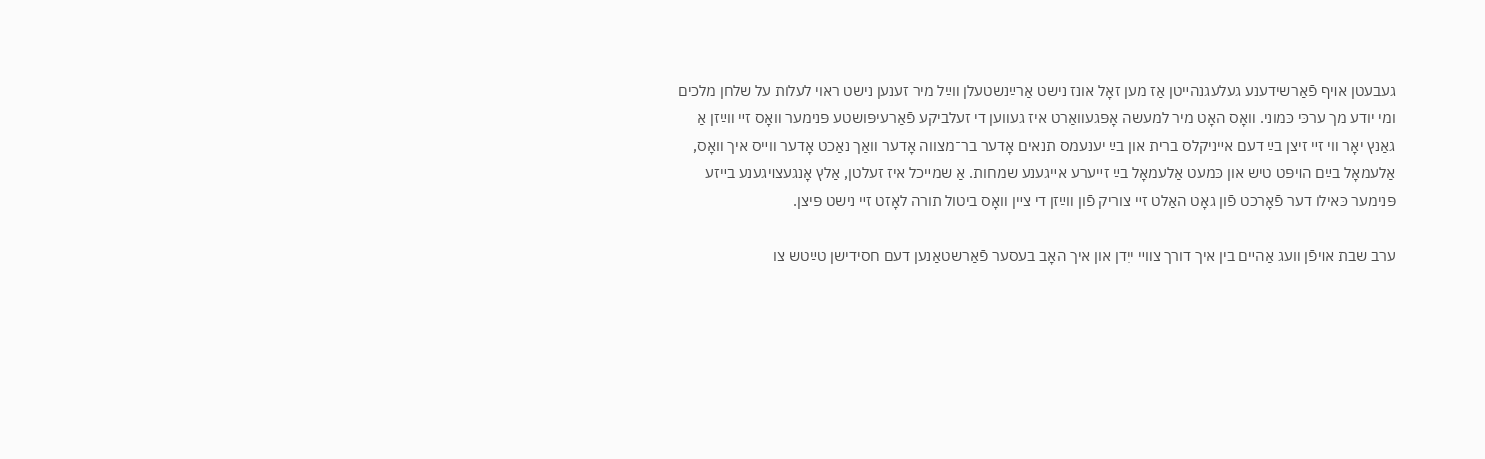געבעטן אױף פֿאַרשידענע געלעגנהײטן אַז מען זאָל אונז נישט אַרײַנשטעלן װײַל מיר זענען נישט ראוי לעלות על שלחן מלכים ומי יודע מך ערכּי כּמוני. װאָס האָט מיר למעשה אָפּגעװאַרט איז געװען די זעלביקע פֿאַרעיפּושטע פּנימער װאָס זײ װײַזן אַ גאַנץ יאָר װי זײ זיצן בײַ דעם אײניקלס ברית און בײַ יענעמס תנאים אָדער בר־מצווה אָדער װאַך נאַכט אָדער װײס איך װאָס, אַלעמאָל בײַם הױפּט טיש און כּמעט אַלעמאָל בײַ זײערע אײגענע שמחות. אַ שמײכל איז זעלטן, אַלץ אָנגעצױגענע בײזע פּנימער כּאילו דער פֿאָרכט פֿון גאָט האַלט זײ צוריק פֿון װײַזן די צײן װאָס ביטול תורה לאָזט זײ נישט פּיצן.

ערב שבת אױפֿן װעג אַהײם בין איך דורך צװײ ייִדן און איך האָב בעסער פֿאַרשטאַנען דעם חסידישן טײַטש צו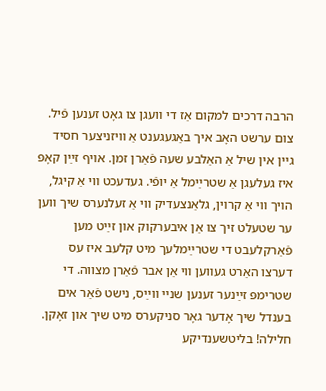הרבה דרכים למקום אַז די װעגן צו גאָט זענען פֿיל. צום ערשט האָב איך באַגעגענט אַ װיזניצער חסיד גײן אין שיל אַ האַלבע שעה פֿאַרן זמן. אױף זײַן קאָפּ איז געלעגן אַ שטרײַמל אַ יופֿי. געדעכט װי אַ קיגל, הױך װי אַ קרױן, גלאַנצעדיק װי אַ זעלנערס שיך װען ער שטעלט זיך צו אַן איבערקוק און זײַט מען פֿאַרקלעבט די שטרײַמלעך מיט קלעב איז עס דערצו האַרט געװען װי אַן אבר פֿאַרן מצווה. די שטרימפּ זײַנער זענען שנײ װײַס, נישט פֿאַר אים בענדל שיך אָדער גאָר סניקערס מיט שיך און זאָקן. חלילה! בליטשענדיקע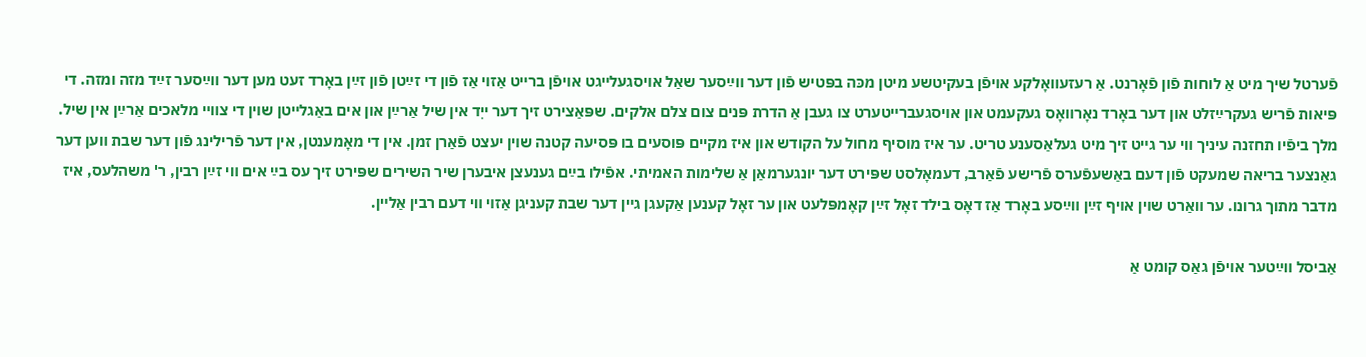פֿערטל שיך מיט אַ לוחות פֿון פֿאָרנט. אַ רעזעװאָלקע אױפֿן בעקיטשע מיטן מכּה בפּטיש פֿון דער װײַסער שאַל אױסגעלײגט אױפֿן ברײט אַזױ אַז פֿון די זײַטן פֿון זײַן באָרד זעט מען דער װײַסער זײַד מזה ומזה. די פּיאות פֿריש געקרײַזלט און דער באָרד נאָרװאָס געקעמט און אױסגעברײטערט צו געבן אַ הדרת פּנים צום צלם אלקים. שפּאַצירט זיך דער ייִד אין שיל אַרײַן און אים באַגלײטן שױן די צװײ מלאכים אַרײַן אין שיל. מלך ביפֿיו תחזנה עיניך װי ער גײט זיך מיט געלאַסענע טריט. ער איז מוסיף מחול על הקודש און איז מקיים פּוסעים בו פּסיעה קטנה שױן יעצט פֿאַרן זמן. אין די מאָמענטן, אין דער פֿרילינג פֿון דער שבת װען דער גאַנצער בריאה שמעקט פֿון דעם באַשעפֿערס פֿרישע פֿאַרב, דעמאָלסט שפּירט דער יונגערמאַן אַ שלימות האמיתי. אפֿילו בײַם גענעצן איבערן שיר השירים שפּירט זיך עס בײַ אים װי זײַן רבין, ר' משהלעס, איז מדבר מתוך גרונו. ער װאַרט שױן אױף זײַן װײַסע באָרד אַז דאָס בילד זאָל זײַן קאָמפּלעט און ער זאָל קענען אַקעגן גײן דער שבת קעניגן אַזױ װי דעם רבין אַלײן.

אַביסל װײַטער אױפֿן גאַס קומט אַ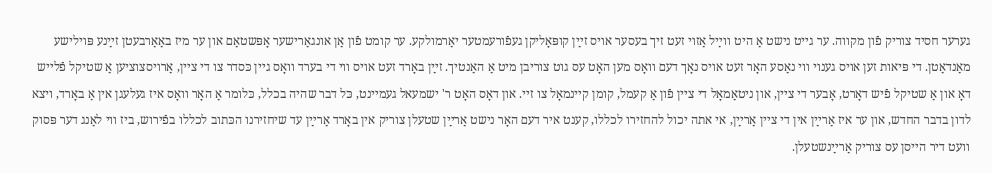גערער חסיד צוריק פֿון מקווה. ער גײט נישט אַ היט װײַל אַזױ זעט זיך בעסער אױס זײַן קופּאָליקן געפֿורעמטער יאַרמולקע. ער קומט פֿון אַן אונגאַרישער אָפּשטאַם און ער מיז באַאַרבעטן זײַנע פּױלישע מאַנדאַטן. די פּיאות זען אױס גענױ װי נאַסע האָר זעט אױס נאָך דעם װאָס מען האָט עס גוט צוריבן מיט אַ האַנטיך. זײַן באָרד זעט אױס װי די בערד װאָס גײן כּסדר צו די צײן, אַרױסצוציען אַ שטיקל פֿלײש דאָ און אַ שטיקל פֿיש דאָרט, אָבער די צײן, און ניטאַמאָל די צײן פֿון אַ קעמל, קומן קײנמאָל צו זײ. און דאָס האָט ר' ישמעאל געמײנט, כּל דבר שהיה בכלל, כּלומר אַ האָר װאָס איז געלעגן אין אַ באָרד, ויצא לדון בדבר החדש, און ער איז אַרײַן אין די צײן אַרײַן, אי אתה יכול להחזירו לכללו, קענט איר דעם האָר נישט אַרײַן שטעלן צוריק אין באָרד אַרײַן עד שיחזירנו הכּתוב לכללו בפֿירוש, ביז װי לאַנג דער פּסוק װעט דיר הײסן עס צוריק אַרײַנשטעלן.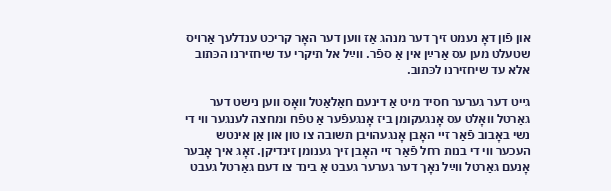און פֿון דאָ נעמט זיך דער מנהג אַז װען דער האָר קריכט ענדלעך אַרױס שטעלט מען עס אַרײַן אין אַ ספֿר. װײַל אל תיקרי עד שיחזירנו הכּתוב אלא עד שיחזירנו לכּתוב.

גײט דער גערער חסיד מיט אַ דינעם חאַלאַטל װאָס װען נישט דער גאַרטל װאָלט עס אָנגעקומן ביז אָנגעפֿער אַ טפֿח ומחצה לענגער װי די נשי באָבוב פֿאַר זײ האָבן אָנגעהױבן תשובה צו טון און אַן אינטש העכער װי די בנות רחל פֿאַר זײ האָבן זיך גענומן זינדיקן. זאָג איך אָבער אָנעם גאַרטל װײַל נאָך דער גערער געבט אַ בינד צו דעם גאַרטל געבט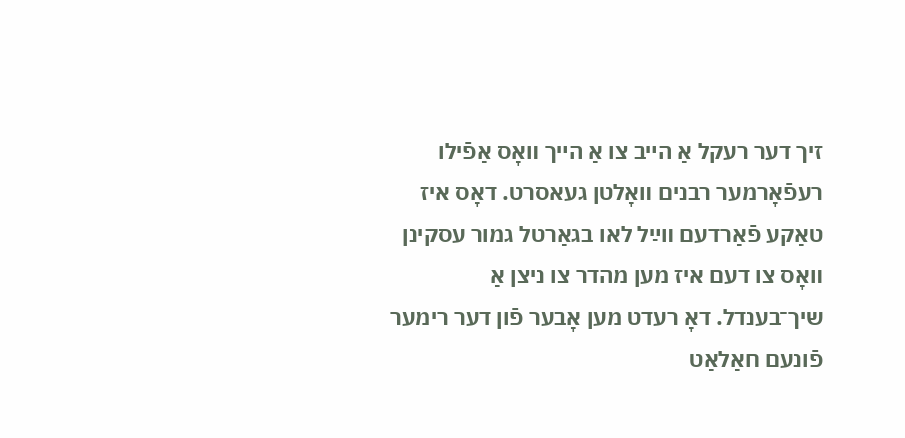זיך דער רעקל אַ הײב צו אַ הײך װאָס אַפֿילו רעפֿאָרמער רבנים װאָלטן געאסרט. דאָס איז טאַקע פֿאַרדעם װײַל לאו בגאַרטל גמור עסקינן װאָס צו דעם איז מען מהדר צו ניצן אַ שיך־בענדל. דאָ רעדט מען אָבער פֿון דער רימער פֿונעם חאַלאַט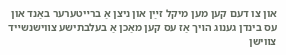און צו דעם קען מען מיקל זײַן און ניצן אַ ברײטערער באַנד און עס בינדן גענוג הױך אַז עס קען מאַכן אַ בעלבתישע צװישנשײד צװישן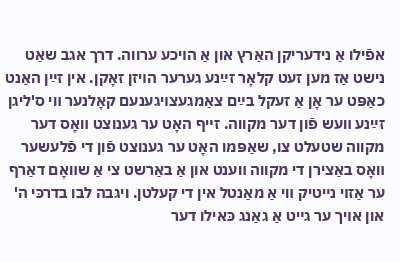אפֿילו אַ נידעריקן האַרץ און אַ הױכע ערווה. דרך אגב שאַט נישט אַז מען זעט קלאָר זײַנע גערער הױזן זאָקן. אין זײַן האַנט כאַפּט ער אָן אַ זעקל בײַם צאַמגעצױגענעם קאָלנער װי ס'ליגן זײַנע װעש פֿון דער מקווה. זײף האָט ער גענוצט װאָס דער מקווה שטעלט צו, שאַפּמו האָט ער גענוצט פֿון די פֿלעשער װאָס באַצירן די מקווה װענט און אַ באַרשט צי אַ שװאָם דאַרף ער אַזױ נײטיק װי אַ מאַנטל אין די קעלטן. ויגבה לבו בדרכּי ה' און אױך ער גײט אַ גאַנג כּאילו דער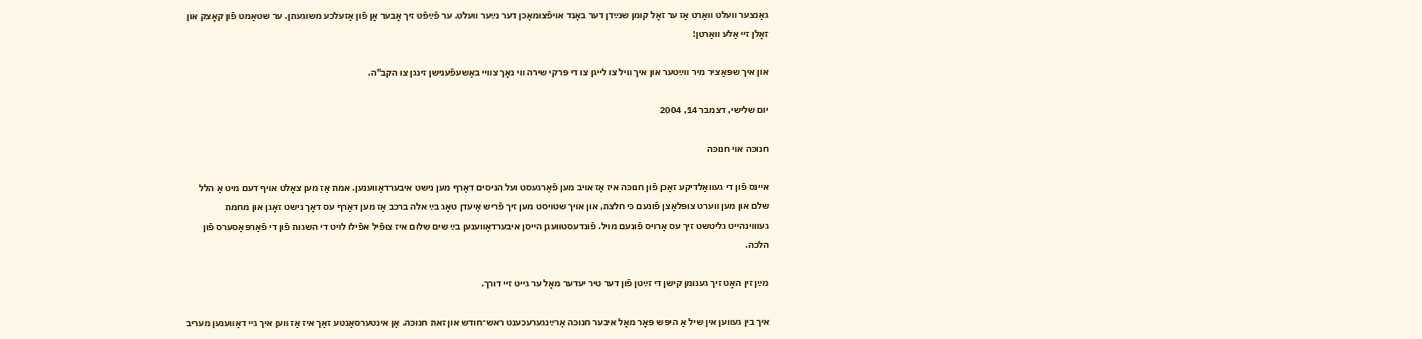גאַנצער װעלט װאַרט אַז ער זאָל קומן שנײַדן דער באַנד אױפֿצומאַכן דער נײַער װעלט. ער פֿײַפֿט זיך אָבער אָן פֿון אַזעלכע משוגעתן. ער שטאַמט פֿון קאָצק און זאָלן זײ אַלע װאַרטן!

און איך שפּאַציר מיר װײַטער און איך װיל צו לײגן צו די פּרקי שירה װי נאָך צװײ באַשעפֿענישן זינגן צו הקב"ה.

יום שלישי, דצמבר 14, 2004

חנוכּה אױ חנוכּה

אײנס פֿון די געװאַלדיקע זאַכן פֿון חנוכּה איז אַז אױב מען פֿאַרגעסט ועל הניסים דאַרף מען נישט איבערדאַװענען. אמת אַז מען צאָלט אױף דעם מיט אַ הלל שלם און מען װערט צופּלאַצן פֿונעם כּי חלצת, און אױך שטױסט מען זיך פֿריש אַיעדן טאָג בײַ אלה ברכב אַז מען דאַרף עס דאָך נישט זאָגן און מחמת געװױנהײט גליטשט זיך עס אַרױס פֿונעם מױל. פֿונדעסטװעגן הײסן איבערדאַװענען בײַ שים שלום איז צופֿיל אפֿילו לױט די השגות פֿון די פֿאַרפּאַסערס פֿון הלכה.

מײַן זין האָט זיך גענומן קישן די זײַטן פֿון דער טיר יעדער מאָל ער גײט זײ דורך.

איך בין געװען אין שיל אַ היפּש פּאָר מאָל איבער חנוכּה אַרײַנגערעכענט ראש־חודש און זאת חנוכּה. אַן אינטערסאַנטע זאַך איז אַז װען איך גײ דאַװענען מעריב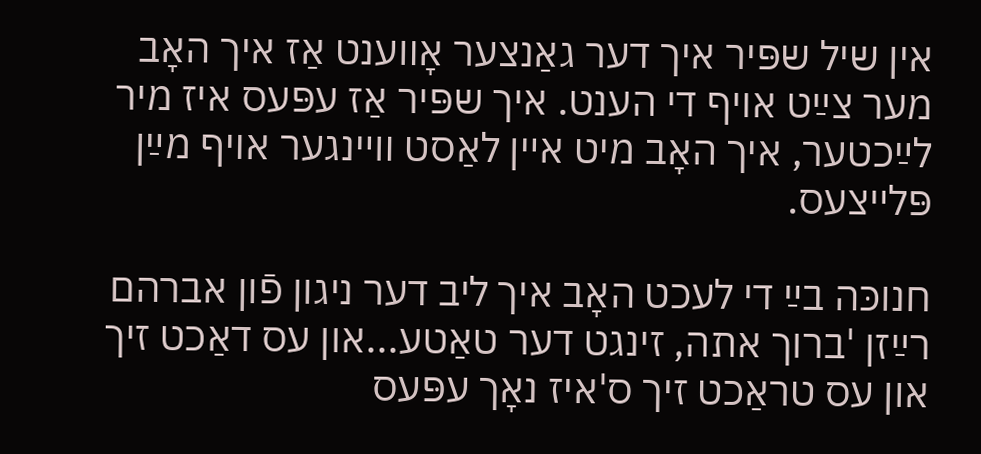אין שיל שפּיר איך דער גאַנצער אָװענט אַז איך האָב מער צײַט אױף די הענט. איך שפּיר אַז עפּעס איז מיר לײַכטער, איך האָב מיט אײן לאַסט װײנגער אױף מײַן פּלײצעס.

חנוכּה בײַ די לעכט האָב איך ליב דער ניגון פֿון אברהם רײַזן 'ברוך אתה, זינגט דער טאַטע...און עס דאַכט זיך און עס טראַכט זיך ס'איז נאָך עפּעס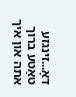דאָ...זינגזע טאַטע ברוך אתה און איך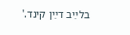בלײַב דײַן קינד.'